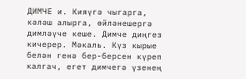ДИМЧЕ и. Кияүгә чыгарга, кәләш алырга, өйләнешергә димләүче кеше. Димче диңгез кичерер. Мәкаль. Күз кырые белән генә бер-берсен күреп калгач, егет димчегә үзенең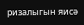ризалыгын яисә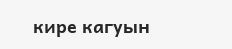кире кагуын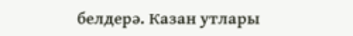белдерә. Казан утлары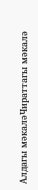Алдагы мәкаләЧираттагы мәкалә